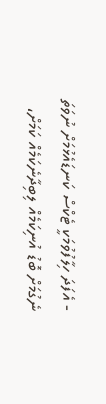- އެފަދަ ހިލާފުވުމަކީ ޓެކްސް ކަނޑައެޅުމަށް ނުވަތަ ނެގުމަށް ބޮޑު އުނިކަމެއް ލިބިދާނެކަމެއް ކަމަށް،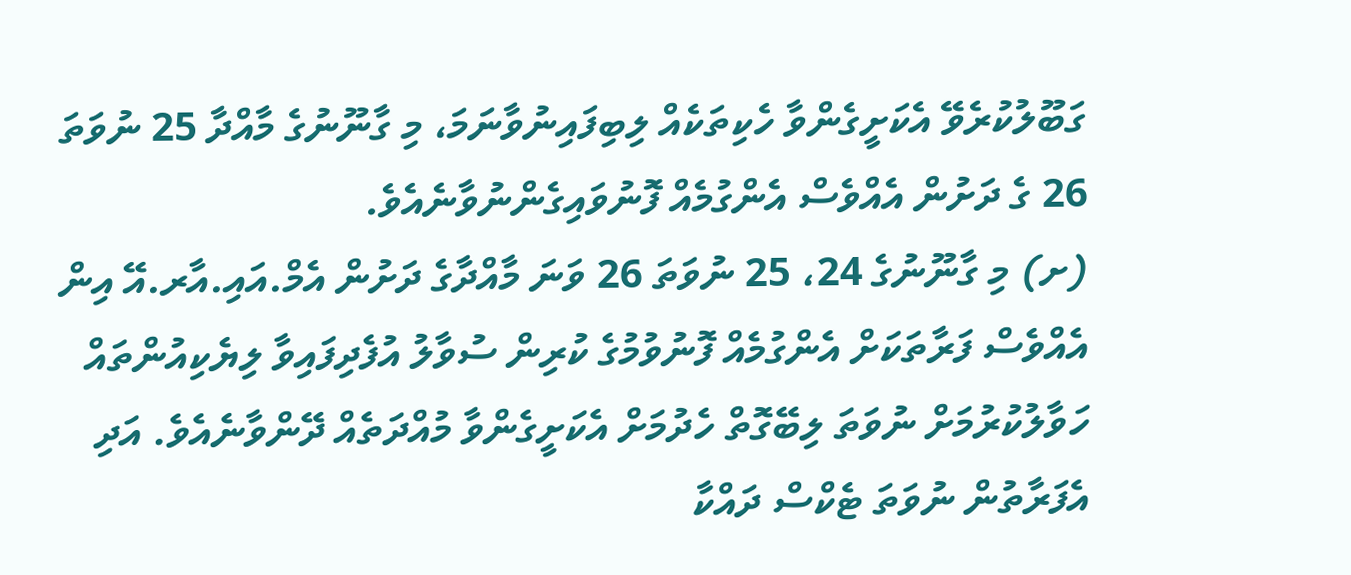ގަބޫލުކުރެވޭ އެކަށީގެންވާ ހެކިތަކެއް ލިބިފައިނުވާނަމަ، މި ގާނޫނުގެ މާއްދާ 25 ނުވަތަ 26 ގެ ދަށުން އެއްވެސް އެންގުމެއް ފޮނުވައިގެންނުވާނެއެވެ.
(ށ) މި ގާނޫނުގެ 24، 25 ނުވަތަ 26 ވަނަ މާއްދާގެ ދަށުން އެމް.އައި.އާރ.އޭ އިން އެއްވެސް ފަރާތަކަށް އެންގުމެއް ފޮނުވުމުގެ ކުރިން ސުވާލު އުފެދިފައިވާ ލިޔެކިއުންތައް ހަވާލުކުރުމަށް ނުވަތަ ލިބޭގޮތް ހެދުމަށް އެކަށީގެންވާ މުއްދަތެއް ދޭންވާނެއެވެ. އަދި އެފަރާތުން ނުވަތަ ޓެކްސް ދައްކާ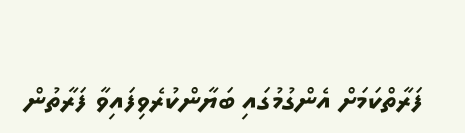ފަރާތްކަމަށް އެންގުމުގައި ބަޔާންކުރެވިފައިވާ ފަރާތުން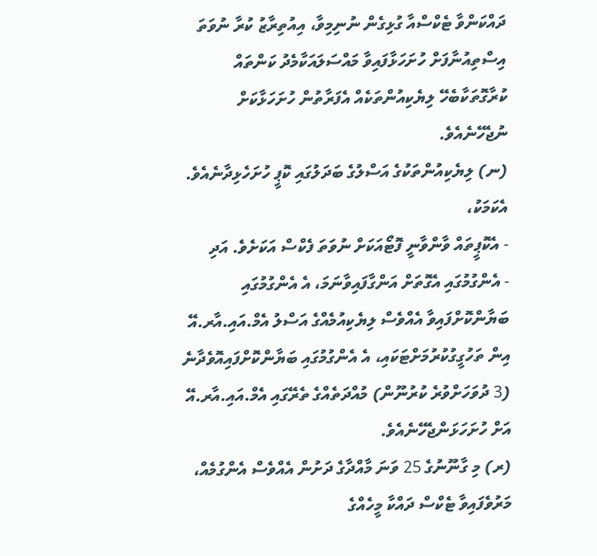ދައްކަންވާ ޓެކްސްއާ ގުޅިގެން ނުނިމިވާ، އިއުތިރާޒު ކުރާ ނުވަތަ އިސްތިއުނާފަށް ހުށަހަޅާފައިވާ މައްސަލައަކާމެދު ކަންތައް ކުރާގޮތަކާބެހޭ ލިޔެކިއުންތަކެއް އެފަރާތުން ހުށަހަޅާކަށް ނުޖެހޭނެއެވެ.
(ނ) ލިޔެކިއުންތަކުގެ އަސްލުގެ ބަދަލުގައި ކޮޕީ ހުށަހެޅިދާނެއެވެ. އެކަމަކު،
- އެކޮޕީތައް ވާންވާނީ ފޮޓޯއަކަށް ނުވަތަ ފެކްސް އަކަށެވެ. އަދި
- އެންގުމުގައި އެގޮތަށް އަންގާފައިވާނަމަ، އެ އެންގުމުގައި ބަޔާންކޮށްފައިވާ އެއްވެސް ލިޔެކިއުމެއްގެ އަސްލު އެމް.އައި.އާރ.އޭ އިން ތަހުގީގުކުރުމަށްޓަކައި، އެ އެންގުމުގައި ބަޔާންކޮށްފައިއޮވެދާނެ (3 ދުވަހަށްވުރެ ކުރުނޫން) މުއްދަތެއްގެ ތެރޭގައި އެމް.އައި.އާރ.އޭ އަށް ހުށަހަޅަންޖެހޭނެއެވެ.
(ރ) މި ގާނޫނުގެ 25 ވަނަ މާއްދާގެ ދަށުން އެއްވެސް އެންގުމެއް، މަރުވެފައިވާ ޓެކްސް ދައްކާ މީހެއްގެ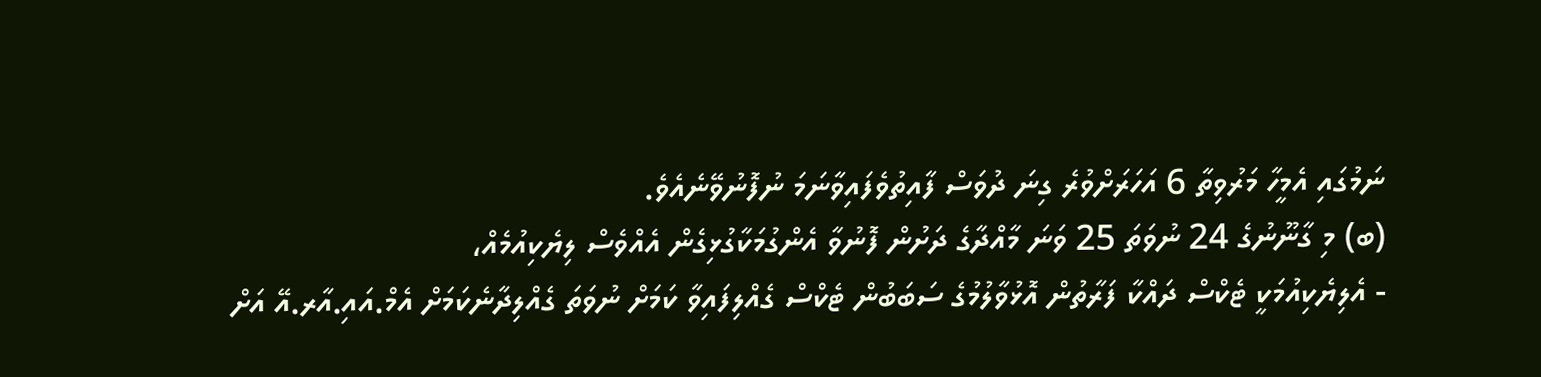ނަމުގައި އެމީހާ މަރުވިތާ 6 އަހަރަށްވުރެ ގިނަ ދުވަސް ފާއިތުވެފައިވާނަމަ ނުފޮނުވޭނެއެވެ.
(ބ) މި ގާނޫނުގެ 24 ނުވަތަ 25 ވަނަ މާއްދާގެ ދަށުން ފޮނުވާ އެންގުމަކާގުޅިގެން އެއްވެސް ލިޔެކިއުމެއް،
- އެލިޔެކިއުމަކީ ޓެކްސް ދައްކާ ފަރާތުން އޮޅުވާލުމުގެ ސަބަބުން ޓެކްސް ގެއްލިފައިވާ ކަމަށް ނުވަތަ ގެއްލިދާނެކަމަށް އެމް.އައި.އާރ.އޭ އަށް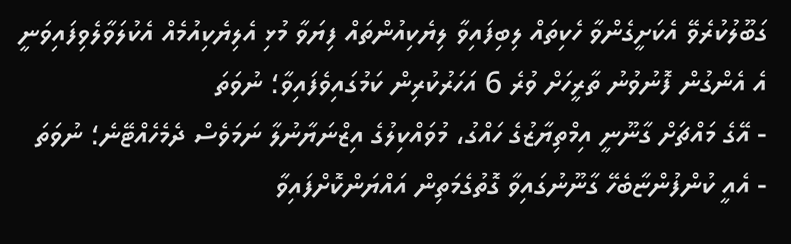ގަބޫލުކުރެވޭ އެކަށީގެންވާ ހެކިތައް ލިބިފައިވާ ލިޔެކިއުންތައް ފިޔަވާ މުޅި އެލިޔެކިއުމެއް އެކުލަވާލެވިފައިވަނީ އެ އެންގުން ފޮނުވުނު ތާރީހަށް ވުރެ 6 އަހަރުކުރިން ކަމުގައިވެފައިވާ؛ ނުވަތަ
- އޭގެ މައްޗަށް ގާނޫނީ އިމްތިޔާޒުގެ ހައްގު، މުވައްކިލުގެ އިޒްނަޔާނުލާ ނަމަވެސް ދެމެހެއްޓޭނެ؛ ނުވަތަ
- އެއީ ކުންފުންޏާބެހޭ ގާނޫނުގައިވާ ގޮތުގެމަތިން އައްޔަންކޮށްފައިވާ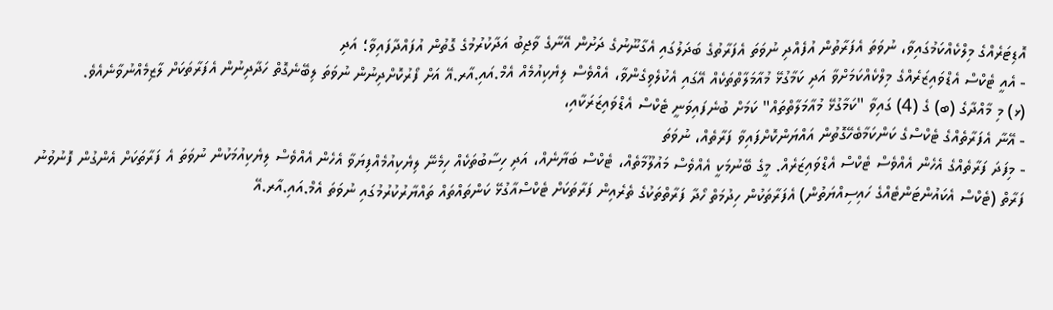އޮޑިޓަރެއްގެ މިލްކެއްކަމުގައިވާ، ނުވަތަ އެފަރާތުން އުފެއްދި ނުވަތަ އެފަރާތުގެ ބަދަލުގައި އެގާނޫނުގެ ދަށުން އޭނާގެ ވާޖިބު އަދާކުރުމުގެ ގޮތުން އުފައްދާފައިވާ؛ އަދި
- އެއީ ޓެކްސް އެޑްވައިޒަރެއްގެ މިލްކެއްކަމަށްވާ އަދި ކަމާގުޅޭ މުއާމަލާތްތަކެއް އޭގައި އެކުލެވިގެންވާ، އެއްވެސް ލިޔެކިއުމެއް އެމް.އައި.އާރ.އޭ އަށް ފޯރުކޮށްދިނުން ނުވަތަ ލިބޭނެގޮތް ހަދާދިނުން އެފަރާތަކަށް ލާޒިމެއްނުވާނެއެވެ.
(ޅ) މި މާއްދާގެ (ބ) ގެ (4) ގައިވާ "ކަމާގުޅޭ މުއާމަލާތްތައް" ކަމަށް ބުނެފައިވަނީ ޓެކްސް އެޑްވައިޒަރަކާއި،
- އޭނާ އެފަރާތެއްގެ ޓެކްސްގެ ކަންކަމާބެހޭގޮތުން އައްޔަންކޮށްފައިވާ ފަރާތެއް، ނުވަތަ
- މިފަދަ ފަރާތެއްގެ އެހެން އެއްވެސް ޓެކްސް އެޑްވައިޒަރެއް. މީގެ ބޭނުމަކީ އެއްވެސް މައުލޫމާތެއް، ޓެކްސް ބަޔާނެއް، އަދި ހިސާބުތަކެއް ހިމެނޭ ލިޔެކިއުމެއްފިޔަވާ އެހެން އެއްވެސް ލިޔެކިއުމަކުން ނުވަތަ އެ ފަރާތަކަށް އެންގުން ފޮނުވުނު ފަރާތް (ޓެކްސް އެކައުންޓަންޓެއްގެ ހައިސިއްޔަތުން) އެފަރާތަކުން ހިދުމަތް ހޯދާ ފަރާތްތަކުގެ ތެރެއިން ފަރާތަކަށް ޓެކްސްއާގުޅޭ ކަންތައްތައް ތައްޔާރުކުރުމުގައި ނުވަތަ އެމް.އައި.އާރ.އޭ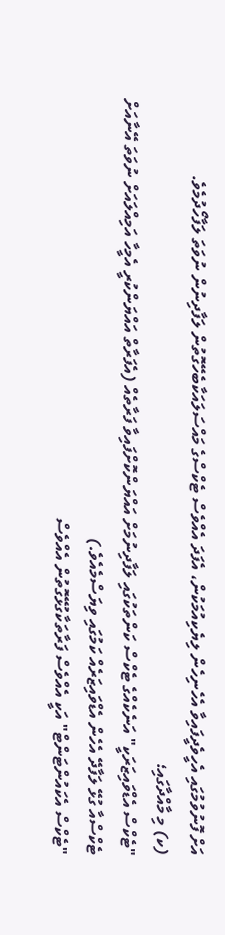އަށް ފޮނުވުމުގައި އެހީވެދީފައިވާ އެހެނިހެން ލިޔެކިއުމަކުން، އެފަދަ އެއްވެސް ޓެކްސްގެ މައްސަލައަކާބެހޭގޮތުން ލަފާދިނުން ނުވަތަ ލަފާހޯދުމެވެ.
(ކ) މި މާއްދާގައި؛
"ޓެކްސް އެޑްވައިޒަރަކީ" އަނެކެއްގެ ޓެކްސް ކަންތަކުގައި ލަފާދިނުމަށް އައްޔަންކޮށްފައިވާ ފަރާތެއް (އެފަރާތް އައްޔަންކުރީ އެމީހާ އަމިއްލައަށް ނުވަތަ އޭނާއަށް ޓެކްސްއާ ގުޅޭ ލަފާދޭ އެހެން އެޑްވައިޒަރެއް ކަމުގައި ވިޔަސްމެއެވެ.)
"ޓެކްސް އެކައުންޓަންޓް" އަކީ އެއްވެސް ފަރާތަކާގުޅޭގޮތުން އެއްވެސް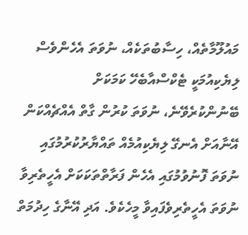މައުލޫމާތެއް، ހިސާބުތަކެއް، ނުވަތަ އެހެންވެސް ލިޔެކިއުމަކީ ޓެކްސްއާބެހޭ ކަމަކަށް ބޭނުންކުރެވޭނެ، ނުވަތަ ކުރުން ގާތް އެއްޗެއްކަން އޭނާއަށް އެނގޭ ލިޔެކިއުމެއް ތައްޔާރުކުރުމުގައި ނުވަތަ ފޮނުވުމުގައި އެހެން ފަރާތްތަކަކަށް އެހީތެރިވާ ނުވަތަ އެހީތެރިވެފައިވާ މީހެކެވެ. އަދި އޭނާގެ ހިދުމަތް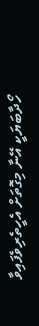ހޯދާބަޔަކީ އޭނާ މިގޮތަށް އެހީތެރިވެފައިވާ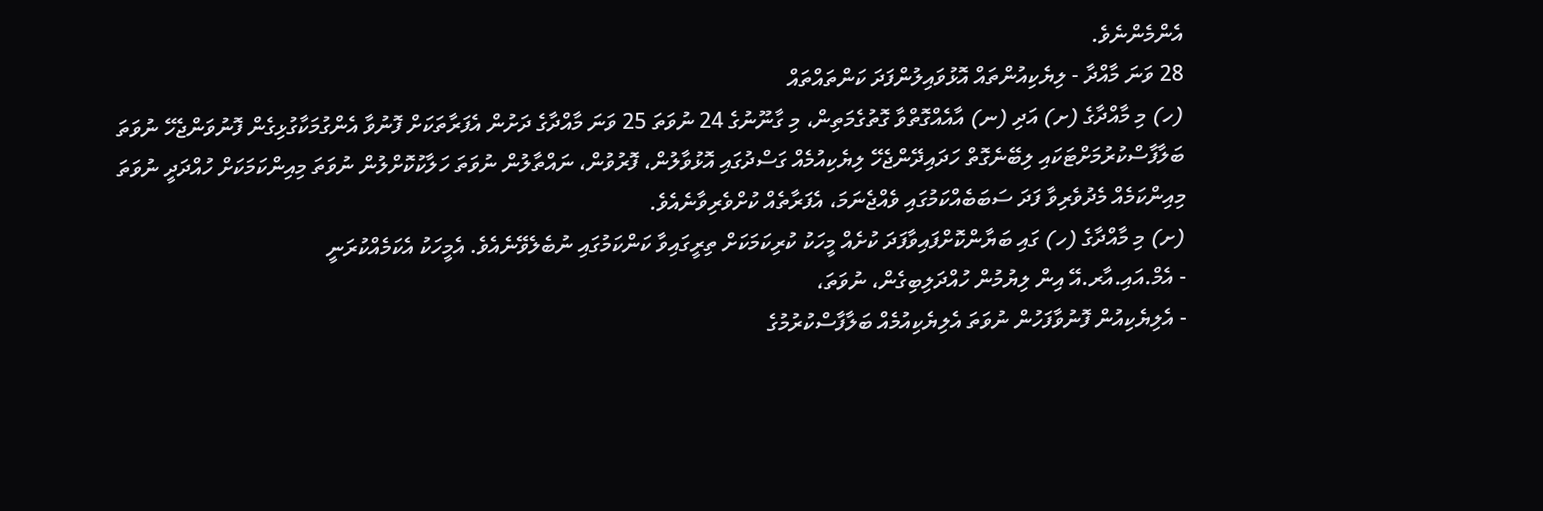އެންމެންނެވެ.
28 ވަނަ މާއްދާ - ލިޔެކިއުންތައް އޮޅުވައިލުންފަދަ ކަންތައްތައް
(ހ) މި މާއްދާގެ (ށ) އަދި (ނ) އާއެއްގޮތްވާ ގޮތުގެމަތިން، މި ގާނޫނުގެ 24 ނުވަތަ 25 ވަނަ މާއްދާގެ ދަށުން އެފަރާތަކަށް ފޮނުވާ އެންގުމަކާގުޅިގެން ފޮނުވަންޖެހޭ ނުވަތަ ބަލާފާސްކުރުމަށްޓަކައި ލިބޭނެގޮތް ހަދައިދޭންޖެހޭ ލިޔެކިއުމެއް ގަސްދުގައި އޮޅުވާލުން، ފޮރުވުން، ނައްތާލުން ނުވަތަ ހަލާކުކޮށްލުން ނުވަތަ މިއިންކަމަކަށް ހުއްދަދީ ނުވަތަ މިއިންކަމެއް މެދުވެރިވާ ފަދަ ސަބަބެއްކަމުގައި ވެއްޖެނަމަ، އެފަރާތެއް ކުށްވެރިވާނެއެވެ.
(ށ) މި މާއްދާގެ (ހ) ގައި ބަޔާންކޮށްފައިވާފަދަ ކުށެއް މީހަކު ކުރިކަމަކަށް ތިރީގައިވާ ކަންކަމުގައި ނުބެލެވޭނެއެވެ. އެމީހަކު އެކަމެއްކުރަނީ
- އެމް.އައި.އާރ.އޭ އިން ލިޔުމުން ހުއްދަލިބިގެން، ނުވަތަ،
- އެލިޔެކިއުން ފޮނުވާފަހުން ނުވަތަ އެލިޔެކިއުމެއް ބަލާފާސްކުރުމުގެ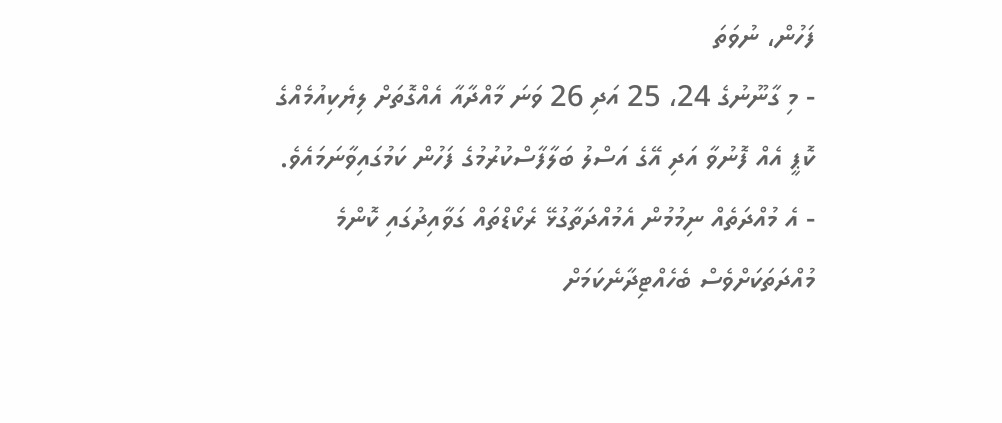ފަހުން، ނުވަތަ
- މި ގާނޫނުގެ 24، 25 އަދި 26 ވަނަ މާއްދާއާ އެއްގޮތަށް ލިޔެކިއުމެއްގެ ކޮޕީ އެއް ފޮނުވާ އަދި އޭގެ އަސްލު ބަލާފާސްކުރުމުގެ ފަހުން ކަމުގައިވާނަމައެވެ.
- އެ މުއްދަތެއް ނިމުމުން އެމުއްދަތާގުޅޭ ރެކޯޑްތައް ގަވާއިދުގައި ކޮންމެ މުއްދަތަކަށްވެސް ބެހެއްޓިދާނެކަމަށް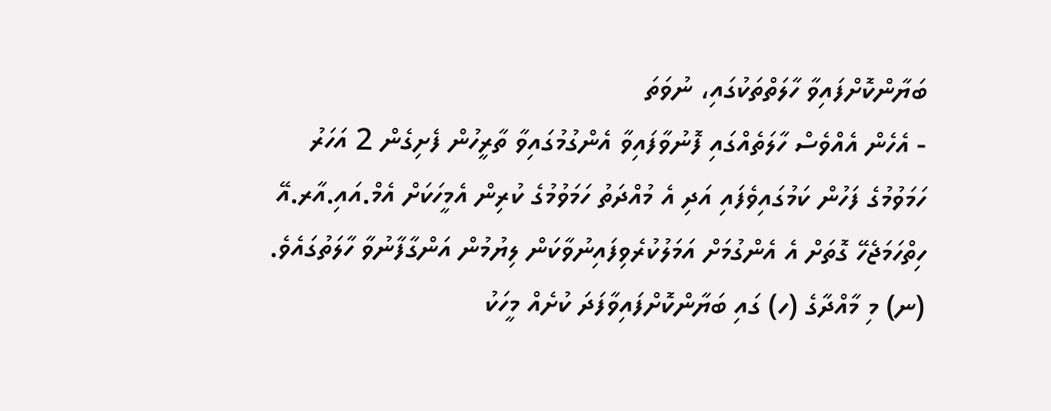ބަޔާންކޮށްފައިވާ ހާލަތްތަކުގައި، ނުވަތަ
- އެހެން އެއްވެސް ހާލަތެއްގައި ފޮނުވާފައިވާ އެންގުމުގައިވާ ތާރީހުން ފެށިގެން 2 އަހަރު ހަމަވުމުގެ ފަހުން ކަމުގައިވެފައި އަދި އެ މުއްދަތު ހަމަވުމުގެ ކުރިން އެމީހަކަށް އެމް.އައި.އާރ.އޭ ހިތްހަމަޖެހޭ ގޮތަށް އެ އެންގުމަށް އަމަލުކުރެވިފައިނުވާކަން ލިޔުމުން އަންގާފާނުވާ ހާލަތުގައެވެ.
(ނ) މި މާއްދާގެ (ހ) ގައި ބަޔާންކޮށްފައިވާފަދަ ކުށެއް މީހަކު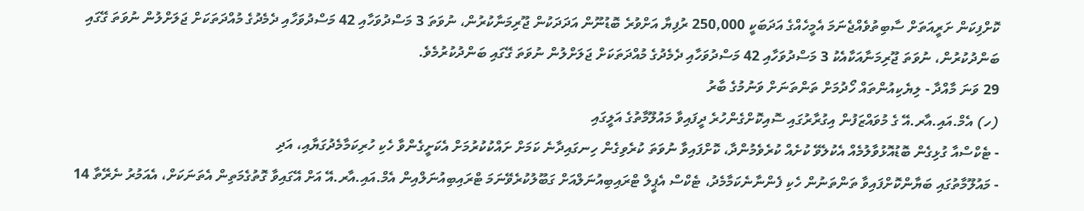ކޮށްފިކަން ށަރީއަތަށް ސާބިތުވެއްޖެނަމަ އެމީހެއްގެ އަދަބަކީ 250,000 ރުފިޔާ އަށްވުރެ ބޮޑުނޫން އަދަދަކުން ޖޫރިމަނާކުރުން، ނުވަތަ 3 މަސްދުވަހާއި 42 މަސްދުވަހާއި ދެމެދުގެ މުއްދަތަކަށް ޖަލަށްލުން ނުވަތަ ގޭގައި ބަންދުކުރުން، ނުވަތަ ޖޫރިމަނާއަކާއެކު 3 މަސްދުވަހާއި 42 މަސްދުވަހާއި ދެމެދުގެ މުއްދަތަކަށް ޖަލަށްލުން ނުވަތަ ގޭގައި ބަންދުކުރުމެވެ.
29 ވަނަ މާއްދާ - ލިޔެކިއުންތައް ހޯދުމަށް ތަންތަނަށް ވަނުމުގެ ބާރު
(ހ) އެމް.އައި.އާރ.އޭ ގެ މުވައްޒަފުން އިގުރާރުގައި ސޮއިކޮށްގެންހުރެ ދީފައިވާ މައުލޫމާތުގެ އަލީގައި
- ޓެކްސްއާ ގުޅިގެން ބޮޑުއޮޅުވާލުމެއް އެކުލެވޭ ކުށެއް ކުރެވެމުންދާ، ކޮށްފައިވާ ނުވަތަ ކުރެވިގެން ހިނގައިދާނެ ކަމަށް ށައްކުކުރުމަށް އެކަށީގެންވާ ހެކި ހުރިކަމާމެދުގަޔާއި، އަދި
- މައުލޫމާތުގައި ބަޔާންކޮށްފައިވާ ތަންތަނުން ހެކި ފެންނާނެކަމާމެދު، ޓެކްސް އެޕީލް ޓްރައިބިއުނަލްއަށް ގަބޫލުކުރެވޭނަމަ ޓްރައިބިއުނަލްއިން އެމް.އައި.އާރ.އޭ އަށް އޭގައިވާ ގޮތުގެމަތިން އެތަނަކަށް، އެއަމުރު ނެރޭތާ 14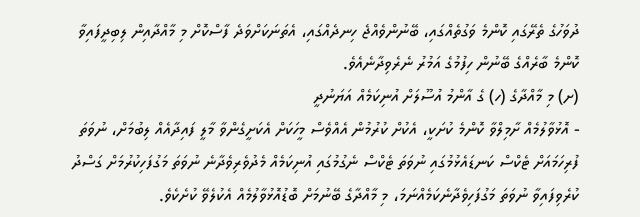ދުވަހުގެ ތެރޭގައި ކޮންމެ ވަގުތެއްގައި، ބޭނުންވެއްޖެ ހިނދެއްގައި، އެތަނަކަށްވަދެ ފާސްކޮށް މި މާއްދާއިން ލިބިދީފައިވާ ކޮންމެ ބާރެއްގެ ބޭނުން ހިފުމުގެ އަމުރު ނެރެވިދާނެއެވެ.
(ށ) މި މާއްދާގެ (ހ) ގެ އާންމު އުސޫލަށް އުނިކަމެއް އަޔަނުދީ
- އޮޅުވާލުމެއް ށާމިލްވާ ކޮންމެ ކުށަކީ، އެކުށް ކުރުމުން އެއްވެސް މީހަކަށް އެކަށީގެންވާ މާލީ ފައިދާއެއް ލިބުމަށް، ނުވަތަ ފުރިހަމައަށް ޓެކްސް ކަނޑައެޅުމުގައި ނުވަތަ ޓެކްސް ނެގުމުގައި އުނިކަމެއް މެދުވެރިވެދާނެ ނުވަތަ މަގުފަހިކުރުމަށް ގަސްދު ކުރެވިފައިވާ ނުވަތަ މަގުފަހިވެދާނެކަމެއްނަމަ، މި މާއްދާގެ ބޭނުމަށް ބޮޑުއޮޅުވާލުމެއް އެކުލެވޭ ކުށެކެވެ.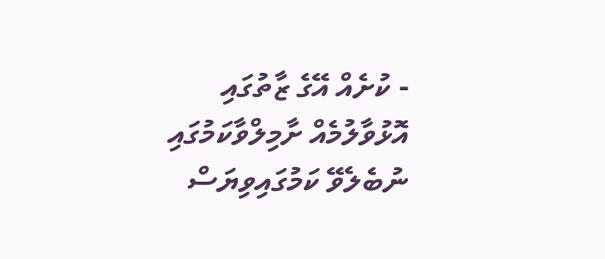- ކުށެއް އޭގެ ޒާތުގައި އޮޅުވާލުމެއް ށާމިލްވާކަމުގައި ނުބެލެވޭ ކަމުގައިވިޔަސް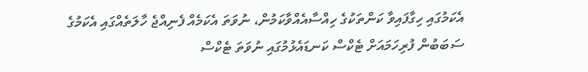އެކަމުގައި ހިގާފައިވާ ކަންތަކުގެ ހިއްސާއެއްވާކަމުން، ނުވަތަ އެކަމެއް ފެނިއްޖެ ހާލަތެއްގައި އެކަމުގެ ސަބަބުން ފުރިހަމައަށް ޓެކްސް ކަނޑައެޅުމުގައި ނުވަތަ ޓެކްސް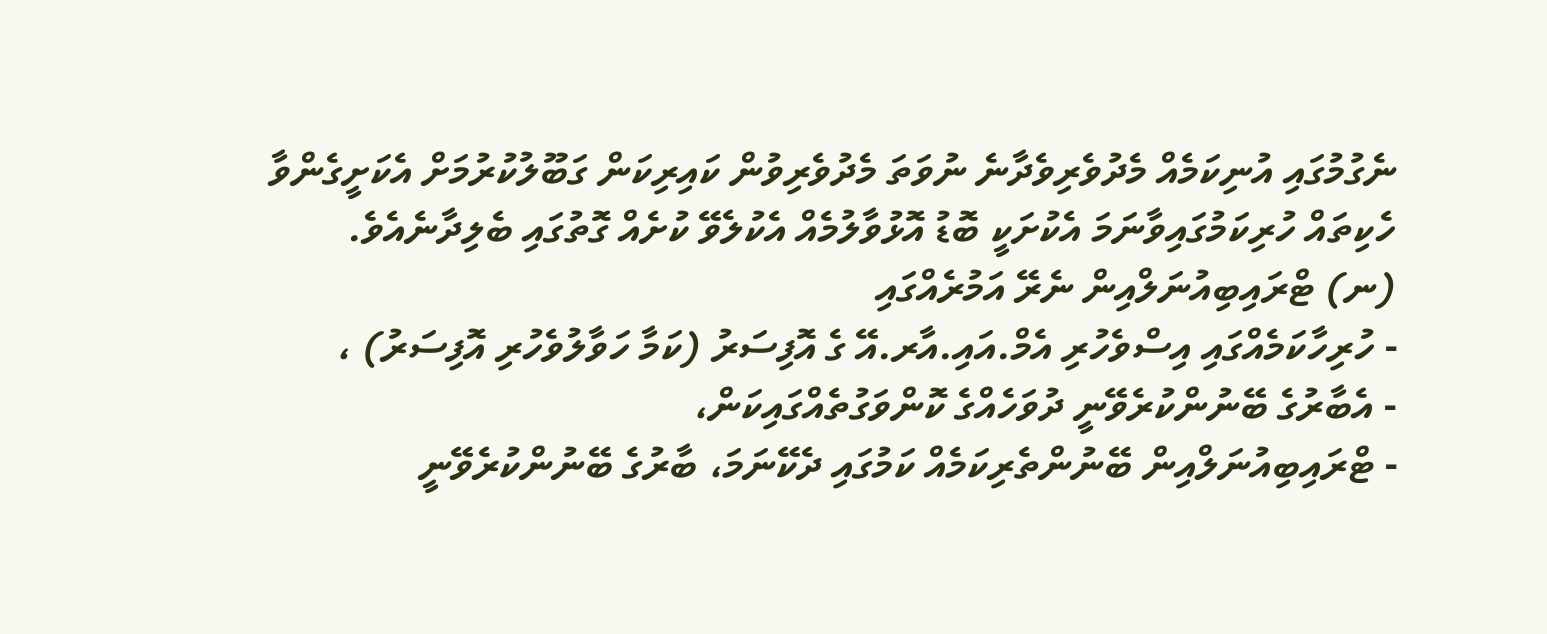ނެގުމުގައި އުނިކަމެއް މެދުވެރިވެދާނެ ނުވަތަ މެދުވެރިވުން ކައިރިކަން ގަބޫލުކުރުމަށް އެކަށީގެންވާ ހެކިތައް ހުރިކަމުގައިވާނަމަ އެކުށަކީ ބޮޑު އޮޅުވާލުމެއް އެކުލެވޭ ކުށެއް ގޮތުގައި ބެލިދާނެއެވެ.
(ނ) ޓްރައިބިއުނަލްއިން ނެރޭ އަމުރެއްގައި
- ހުރިހާކަމެއްގައި އިސްވެހުރި އެމް.އައި.އާރ.އޭ ގެ އޮފިސަރު (ކަމާ ހަވާލުވެހުރި އޮފިސަރު) ،
- އެބާރުގެ ބޭނުންކުރެވޭނީ ދުވަހެއްގެ ކޮންވަގުތެއްގައިކަން،
- ޓްރައިބިއުނަލްއިން ބޭނުންތެރިކަމެއް ކަމުގައި ދެކޭނަމަ، ބާރުގެ ބޭނުންކުރެވޭނީ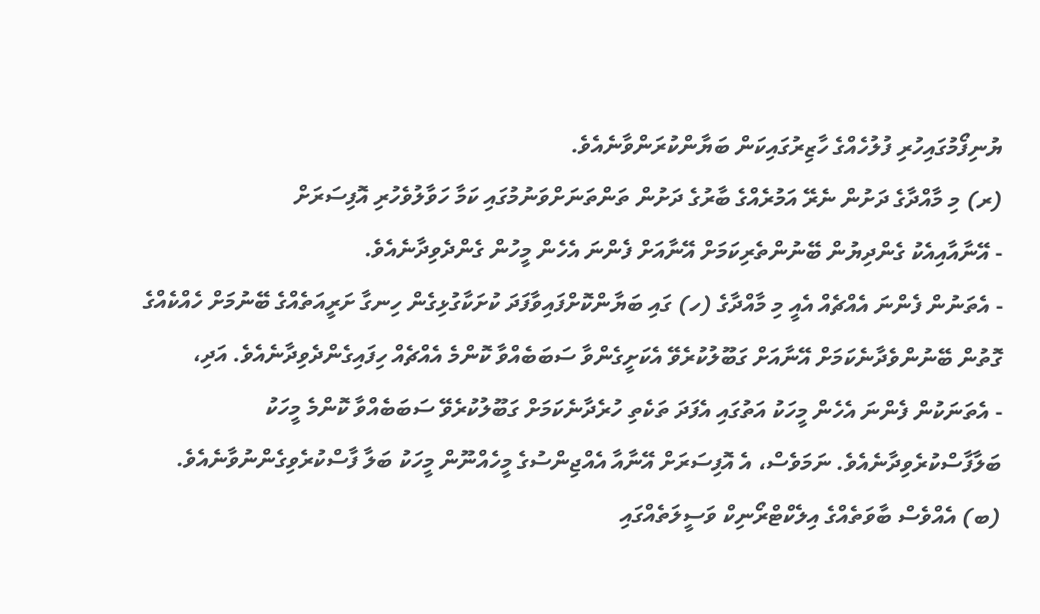ޔުނިފޯމުގައިހުރި ފުލުހެއްގެ ހާޒިރުގައިކަން ބަޔާންކުރަންވާނެއެވެ.
(ރ) މި މާއްދާގެ ދަށުން ނެރޭ އަމުރެއްގެ ބާރުގެ ދަށުން ތަންތަނަށްވަނުމުގައި ކަމާ ހަވާލުވެހުރި އޮފިސަރަށް
- އޭނާއާއިއެކު ގެންދިޔުން ބޭނުންތެރިކަމަށް އޭނާއަށް ފެންނަ އެހެން މީހުން ގެންދެވިދާނެއެވެ.
- އެތަނުން ފެންނަ އެއްޗެއް އެއީ މި މާއްދާގެ (ހ) ގައި ބަޔާންކޮށްފައިވާފަދަ ކުށަކާގުޅިގެން ހިނގާ ށަރީއަތެއްގެ ބޭނުމަށް ހެއްކެއްގެ ގޮތުން ބޭނުންވެދާނެކަމަށް އޭނާއަށް ގަބޫލުކުރެވޭ އެކަށީގެންވާ ސަބަބެއްވާ ކޮންމެ އެއްޗެއް ހިފައިގެންދެވިދާނެއެވެ. އަދި،
- އެތަނަކުން ފެންނަ އެހެން މީހަކު އަތުގައި އެފަދަ ތަކެތި ހުރެދާނެކަމަށް ގަބޫލުކުރެވޭ ސަބަބެއްވާ ކޮންމެ މީހަކު ބަލާފާސްކުރެވިދާނެއެވެ. ނަމަވެސް، އެ އޮފިސަރަށް އޭނާއާ އެއްޖިންސުގެ މީހެއްނޫން މީހަކު ބަލާ ފާސްކުރެވިގެންނުވާނެއެވެ.
(ބ) އެއްވެސް ބާވަތެއްގެ އިލެކްޓްރޯނިކް ވަސީލަތެއްގައި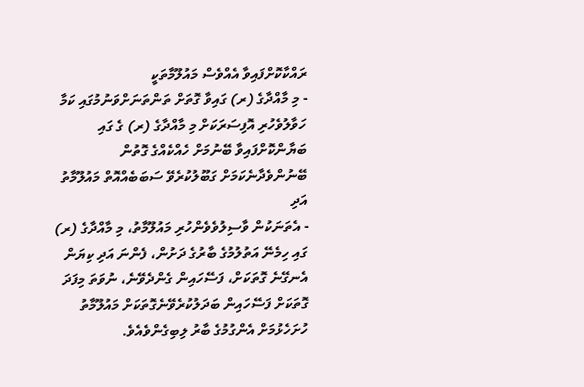ރައްކާކޮށްފައިވާ އެއްވެސް މައުލޫމާތަކީ
- މި މާއްދާގެ (ރ) ގައިވާ ގޮތަށް ތަންތަނަށްވަނުމުގައި ކަމާ ހަވާލުވެހުރި އޮފިސަރަކަށް މި މާއްދާގެ (ރ) ގެ ގައި ބަޔާންކޮށްފައިވާ ބޭނުމަށް ހެއްކެއްގެ ގޮތުން ބޭނުންވެދާނެކަމަށް ގަބޫލުކުރެވޭ ސަބަބެއްއޮތް މައުލޫމާތު އަދި
- އެތަނަކުން ވާސިލުވެވެންހުރި މައުލޫމާތު، މި މާއްދާގެ (ރ) ގައި ހިމެނޭ އަތުލުމުގެ ބާރުގެ ދަށުން، ފެންނަ އަދި ކިޔަން އެނގޭނެ ގޮތަކަށް، ފަސޭހައިން ގެންދެވޭނެ، ނުވަތަ މިފަދަ ގޮތަކަށް ފަސޭހައިން ބަދަލުކުރެވޭނެގޮތަކަށް މައުލޫމާތު ހުށަހެޅުމަށް އެންގުމުގެ ބާރު ލިބިގެންވެއެވެ.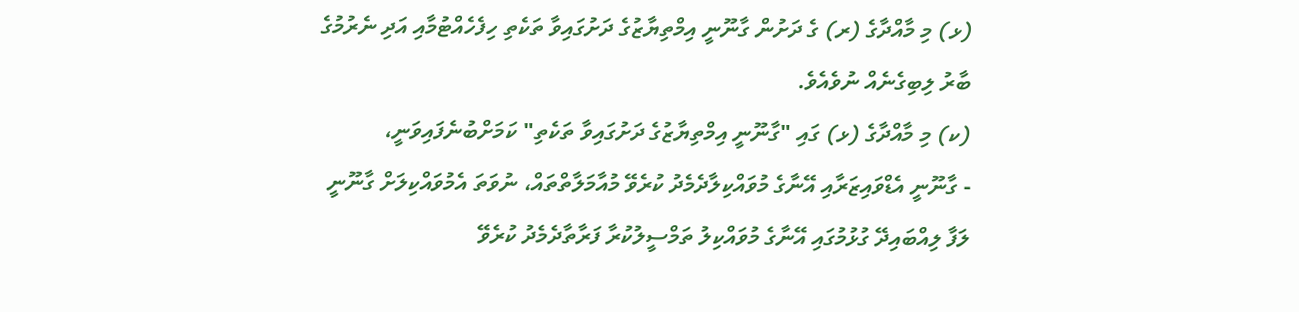(ޅ) މި މާއްދާގެ (ރ) ގެ ދަށުން ގާނޫނީ އިމްތިޔާޒުގެ ދަށުގައިވާ ތަކެތި ހިފެހެއްޓުމާއި އަދި ނެރުމުގެ ބާރު ލިބިގެނެއް ނުވެއެވެ.
(ކ) މި މާއްދާގެ (ޅ) ގައި "ގާނޫނީ އިމްތިޔާޒުގެ ދަށުގައިވާ ތަކެތި" ކަމަށްބުނެފައިވަނީ،
- ގާނޫނީ އެޑްވައިޒަރާއި އޭނާގެ މުވައްކިލާދެމެދު ކުރެވޭ މުއާމަލާތްތައް، ނުވަތަ އެމުވައްކިލަށް ގާނޫނީ ލަފާ ލިއްބައިދޭ ގުޅުމުގައި އޭނާގެ މުވައްކިލު ތަމްސީލުކުރާ ފަރާތާދެމެދު ކުރެވޭ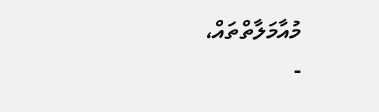މުއާމަލާތްތައް،
-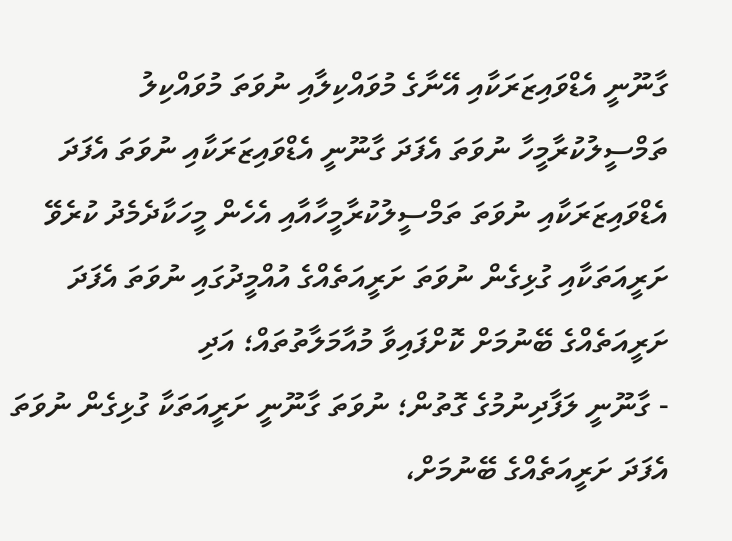ގާނޫނީ އެޑްވައިޒަރަކާއި އޭނާގެ މުވައްކިލާއި ނުވަތަ މުވައްކިލު ތަމްސީލުކުރާމީހާ ނުވަތަ އެފަދަ ގާނޫނީ އެޑްވައިޒަރަކާއި ނުވަތަ އެފަދަ އެޑްވައިޒަރަކާއި ނުވަތަ ތަމްސީލުކުރާމީހާއާއި އެހެން މީހަކާދެމެދު ކުރެވޭ ށަރީއަތަކާއި ގުޅިގެން ނުވަތަ ށަރީއަތެއްގެ އުއްމީދުގައި ނުވަތަ އެފަދަ ށަރީއަތެއްގެ ބޭނުމަށް ކޮށްފައިވާ މުއާމަލާތުތައް؛ އަދި
- ގާނޫނީ ލަފާދިނުމުގެ ގޮތުން؛ ނުވަތަ ގާނޫނީ ށަރީއަތަކާ ގުޅިގެން ނުވަތަ އެފަދަ ށަރީއަތެއްގެ ބޭނުމަށް،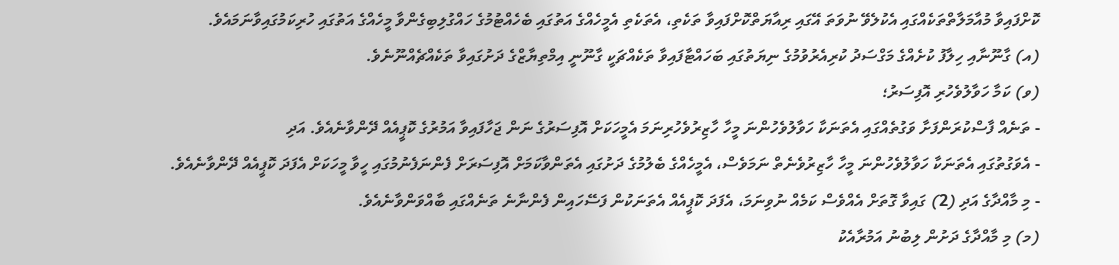ކޮށްފައިވާ މުއާމަލާތްތަކެއްގައި އެކުލެވޭ ނުވަތަ އޭގައި ރިއާޔަތްކޮށްފައިވާ ތަކެތި، އެތަކެތި އެމީހެއްގެ އަތުގައި ބެހެއްޓުމުގެ ހައްގުލިބިގެންވާ މީހެއްގެ އަތުގައި ހުރިކަމުގައިވާނަމައެވެ.
(އ) ގާނޫނާއި ހިލާފު ކުށެއްގެ މަގްސަދު ކުރިއެރުވުމުގެ ނިޔަތުގައި ބަހައްޓާފައިވާ ތަކެއްޗަކީ ގާނޫނީ އިމްތިޔާޒްގެ ދަށުގައިވާ ތަކެއްޗެއްނޫނެވެ.
(ވ) ކަމާ ހަވާލުވެހުރި އޮފިސަރު؛
- ތަނެއް ފާސްކުރަންފަށާ ވަގުތެއްގައި އެތަނަކާ ހަވާލުވެހުންނަ މީހާ ހާޒިރުވެހުރިނަމަ އެމީހަކަށް އޮފިސަރުގެ ނަން ޖަހާފައިވާ އަމުރުގެ ކޮޕީއެއް ދޭންވާނެއެވެ. އަދި
- އެވަގުތުގައި އެތަނަކާ ހަވާލުވެހުންނަ މީހާ ހާޒިރުވެނެތް ނަމަވެސް، އެމީހެއްގެ ބެލުމުގެ ދަށުގައި އެތަންވާކަމަށް އޮފިސަރަށް ފެންނަފެނުމުގައި ހީވާ މީހަކަށް އެފަދަ ކޮޕީއެއް ދޭންވާނެއެވެ.
- މި މާއްދާގެ އަދި (2) ގައިވާ ގޮތަށް އެއްވެސް ކަމެއް ނުވިނަމަ، އެފަދަ ކޮޕީއެއް އެތަނަކުން ފަސޭހައިން ފެންނާނެ ތަނެއްގައި ބާއްވަންވާނެއެވެ.
(މ) މި މާއްދާގެ ދަށުން ލިބުނު އަމުރާއެކު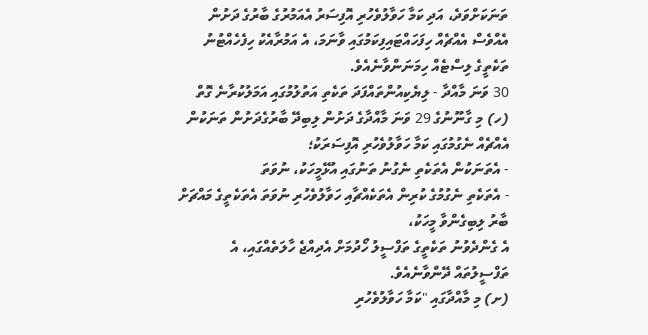ތަނަކަށްވަދެ، އަދި ކަމާ ހަވާލުވެހުރި އޮފިސަރު އެއަމުރުގެ ބާރުގެ ދަށުން އެއްވެސް އެއްޗެއް ހިފަހައްޓައިފިކަމުގައި ވާނަމަ، އެ އަމުރާއެކު ހިފެހެއްޓުނު ތަކެތީގެ ލިސްޓެއް ހިމަނަންވާނެއެވެ.
30 ވަނަ މާއްދާ - ލިޔެކިއުންތައްފަދަ ތަކެތި އަތުލުމުގައި އަމަލުކުރާނެ ގޮތް
(ހ) މި ގާނޫނުގެ 29 ވަނަ މާއްދާގެ ދަށުން ލިބިދޭ ބާރުގެދަށުން ތަނަކުން އެއްޗެއް ނެގުމުގައި ކަމާ ހަވާލުވެހުރި އޮފިސަރަކު؛
- އެތަނަކުން އެތަކެތި ނެގުނު ތަނުގައި އުޅޭމީހަކު، ނުވަތަ
- އެތަކެތި ނެގުމުގެ ކުރިން އެތަކެއްޗާއި ހަވާލުވެހުރި ނުވަތަ އެތަކެތީގެ މައްޗަށް ބާރު ލިބިގެންވާ މީހަކު،
އެ ގެންދެވުނު ތަކެތީގެ ތަފްސީލު ހޯދުމަށް އެދިއްޖެ ހާލަތެއްގައި، އެ ތަފްސީލުތައް ދޭންވާނެއެވެ.
(ށ) މި މާއްދާގައި "ކަމާ ހަވާލުވެހުރި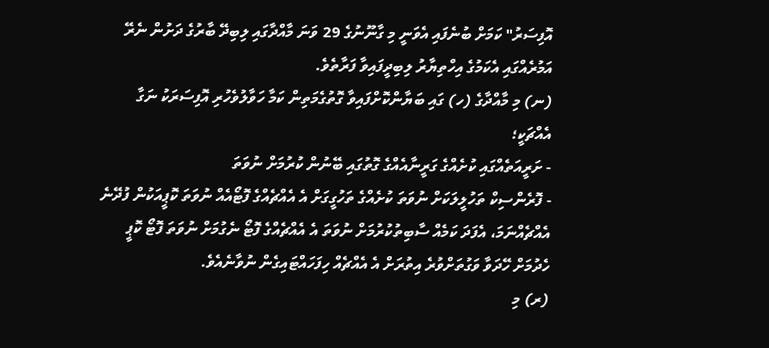އޮފިސަރު" ކަމަށް ބުނެފައި އެވަނީ މި ގާނޫނުގެ 29 ވަނަ މާއްދާގައި ލިބިދޭ ބާރުގެ ދަށުން ނެރޭ އަމުރެއްގައި އެކަމުގެ އިހްތިޔާރު ލިބިދީފައިވާ ފަރާތެވެ.
(ނ) މި މާއްދާގެ (ހ) ގައި ބަޔާންކޮށްފައިވާ ގޮތުގެމަތިން ކަމާ ހަވާލުވެހުރި އޮފިސަރަކު ނަގާ އެއްޗަކީ؛
- ށަރީއަތެއްގައި ކުށެއްގެ ގަރީނާއެއްގެ ގޮތުގައި ބޭނުން ކުރުމަށް ނުވަތަ
- ފޮރެންސިކް ތަހުލީލަކަށް ނުވަތަ ކުށެއްގެ ތަހުގީގަށް އެ އެއްޗެއްގެ ފޮޓޯއެއް ނުވަތަ ކޮޕީއަކުން ފުދޭނެ އެއްޗެއްނަމަ، އެފަދަ ކަމެއް ސާބިތުކުރުމަށް ނުވަތަ އެ އެއްޗެއްގެ ފޮޓޯ ނެގުމަށް ނުވަތަ ފޮޓޯ ކޮޕީ ހެދުމަށް ހޭދަވާ ވަގުތަށްވުރެ އިތުރަށް އެ އެއްޗެއް ހިފަހައްޓައިގެން ނުވާނެއެވެ.
(ރ) މި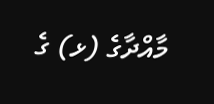މާއްދާގެ (ޅ) ގެ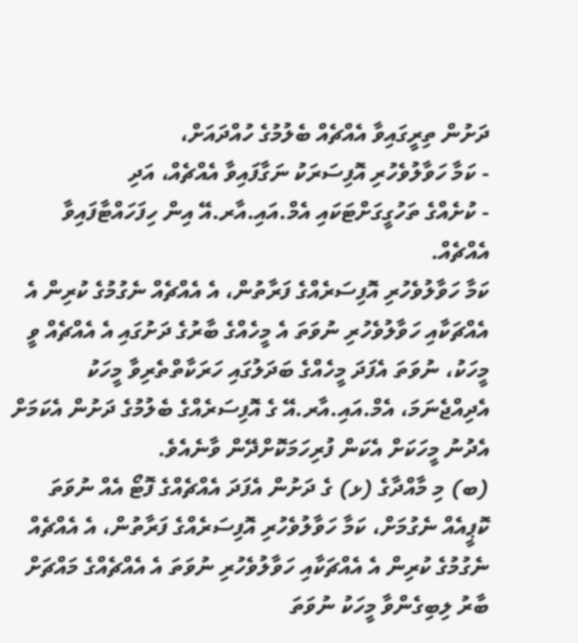ދަށުން ތިރީގައިވާ އެއްޗެއް ބެލުމުގެ ހުއްދައަށް،
- ކަމާ ހަވާލުވެހުރި އޮފިސަރަކު ނަގާފައިވާ އެއްޗެއް، އަދި
- ކުށެއްގެ ތަހުގީގަށްޓަކައި އެމް.އައި.އާރ.އޭ އިން ހިފަހައްޓާފައިވާ އެއްޗެއް.
ކަމާ ހަވާލުވެހުރި އޮފިސަރެއްގެ ފަރާތުން، އެ އެއްޗެއް ނެގުމުގެ ކުރިން އެ އެއްޗަކާއި ހަވާލުވެހުރި ނުވަތަ އެ މީހެއްގެ ބާރުގެ ދަށުގައި އެ އެއްޗެއް ވީ މީހަކު، ނުވަތަ އެފަދަ މީހެއްގެ ބަދަލުގައި ހަރަކާތްތެރިވާ މީހަކު އެދިއްޖެނަމަ، އެމް.އައި.އާރ.އޭ ގެ އޮފިސަރެއްގެ ބެލުމުގެ ދަށުން އެކަމަށް އެދުނު މީހަކަށް އެކަން ފުރިހަމަކޮށްދޭން ވާނެއެވެ.
(ބ) މި މާއްދާގެ (ޅ) ގެ ދަށުން އެފަދަ އެއްޗެއްގެ ފޮޓޯ އެއް ނުވަތަ ކޮޕީއެއް ނެގުމަށް، ކަމާ ހަވާލުވެހުރި އޮފިސަރެއްގެ ފަރާތުން، އެ އެއްޗެއް ނެގުމުގެ ކުރިން އެ އެއްޗަކާއި ހަވާލުވެހުރި ނުވަތަ އެ އެއްޗެއްގެ މައްޗަށް ބާރު ލިބިގެންވާ މީހަކު ނުވަތަ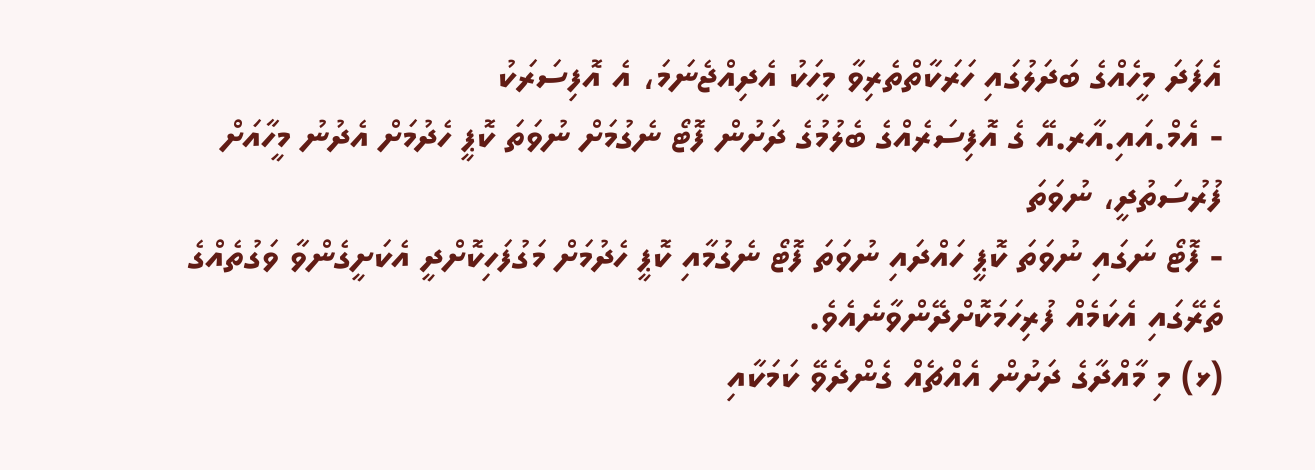އެފަދަ މީހެއްގެ ބަދަލުގައި ހަރަކާތްތެރިވާ މީހަކު އެދިއްޖެނަމަ، އެ އޮފިސަރަކު
- އެމް.އައި.އާރ.އޭ ގެ އޮފިސަރެއްގެ ބެލުމުގެ ދަށުން ފޮޓޯ ނެގުމަށް ނުވަތަ ކޮޕީ ހެދުމަށް އެދުނު މީހާއަށް ފުރުސަތުދީ، ނުވަތަ
- ފޮޓޯ ނަގައި ނުވަތަ ކޮޕީ ހައްދައި ނުވަތަ ފޮޓޯ ނެގުމާއި ކޮޕީ ހެދުމަށް މަގުފަހިކޮށްދީ އެކަށީގެންވާ ވަގުތެއްގެ ތެރޭގައި އެކަމެއް ފުރިހަމަކޮށްދޭންވާނެއެވެ.
(ޅ) މި މާއްދާގެ ދަށުން އެއްޗެއް ގެންދެވޭ ކަމަކާއި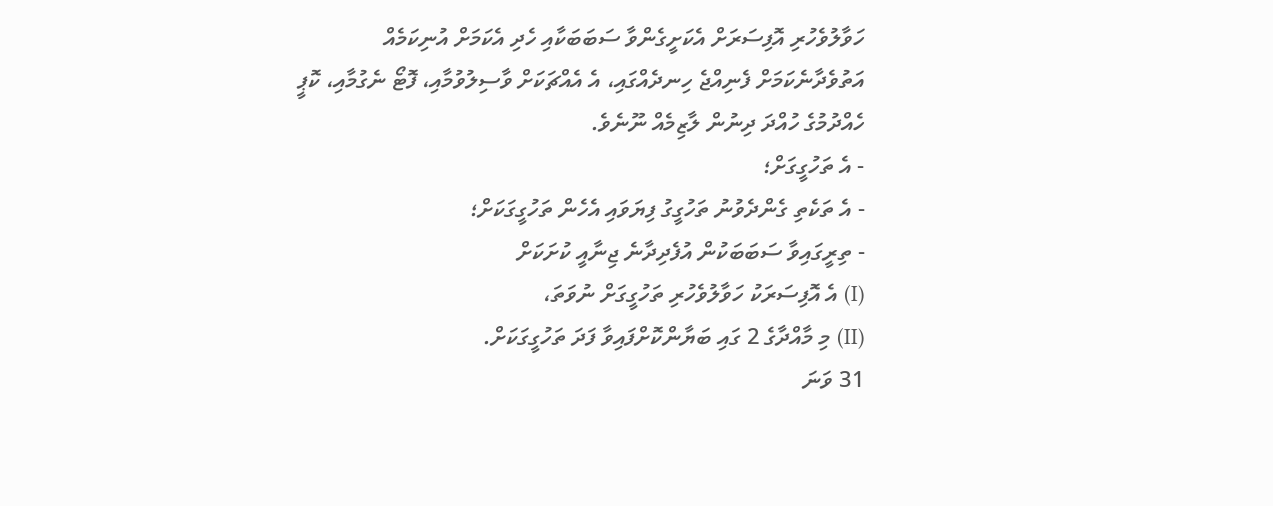ހަވާލުވެހުރި އޮފިސަރަށް އެކަށީގެންވާ ސަބަބަކާއި ހެދި އެކަމަށް އުނިކަމެއް އަތުވެދާނެކަމަށް ފެނިއްޖެ ހިނދެއްގައި، އެ އެއްޗަކަށް ވާސިލުވުމާއި، ފޮޓޯ ނެގުމާއި، ކޮޕީ ހެއްދުމުގެ ހުއްދަ ދިނުން ލާޒިމެއް ނޫނެވެ.
- އެ ތަހުގީގަށް؛
- އެ ތަކެތި ގެންދެވުނު ތަހުގީގު ފިޔަވައި އެހެން ތަހުގީގަކަށް؛
- ތިރީގައިވާ ސަބަބަކުން އުފެދިދާނެ ޖިނާއީ ކުށަކަށް
(I) އެ އޮފިސަރަކު ހަވާލުވެހުރި ތަހުގީގަށް ނުވަތަ،
(II) މި މާއްދާގެ 2 ގައި ބަޔާންކޮށްފައިވާ ފަދަ ތަހުގީގަކަށް.
31 ވަނަ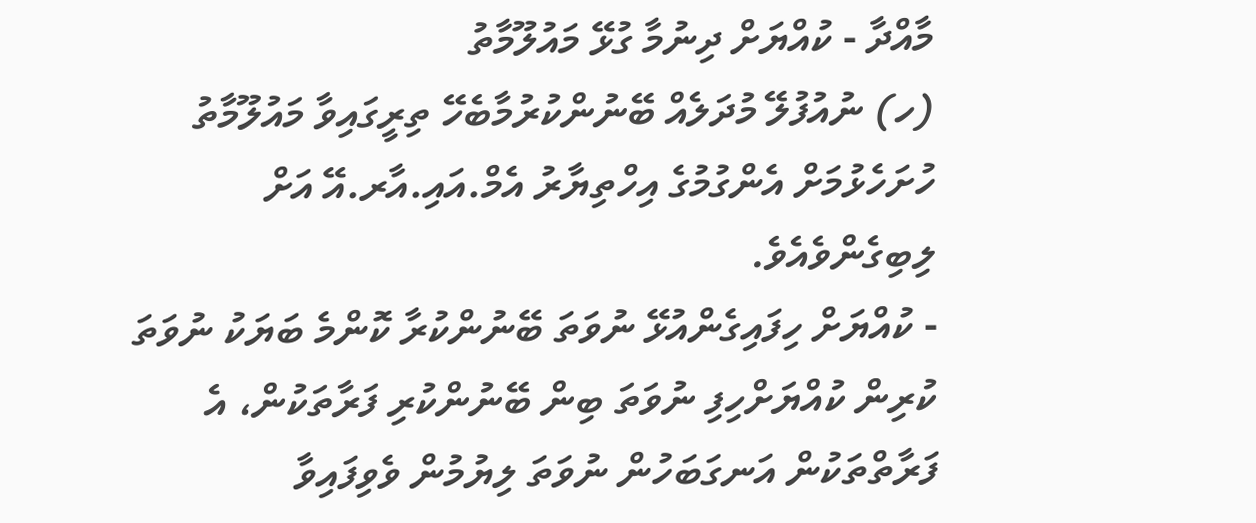މާއްދާ - ކުއްޔަށް ދިނުމާ ގުޅޭ މައުލޫމާތު
(ހ) ނުއުފުލޭ މުދަލެއް ބޭނުންކުރުމާބެހޭ ތިރީގައިވާ މައުލޫމާތު ހުށަހެޅުމަށް އެންގުމުގެ އިހްތިޔާރު އެމް.އައި.އާރ.އޭ އަށް ލިބިގެންވެއެވެ.
- ކުއްޔަށް ހިފައިގެންއުޅޭ ނުވަތަ ބޭނުންކުރާ ކޮންމެ ބަޔަކު ނުވަތަ ކުރިން ކުއްޔަށްހިފި ނުވަތަ ބިން ބޭނުންކުރި ފަރާތަކުން، އެ ފަރާތްތަކުން އަނގަބަހުން ނުވަތަ ލިޔުމުން ވެވިފައިވާ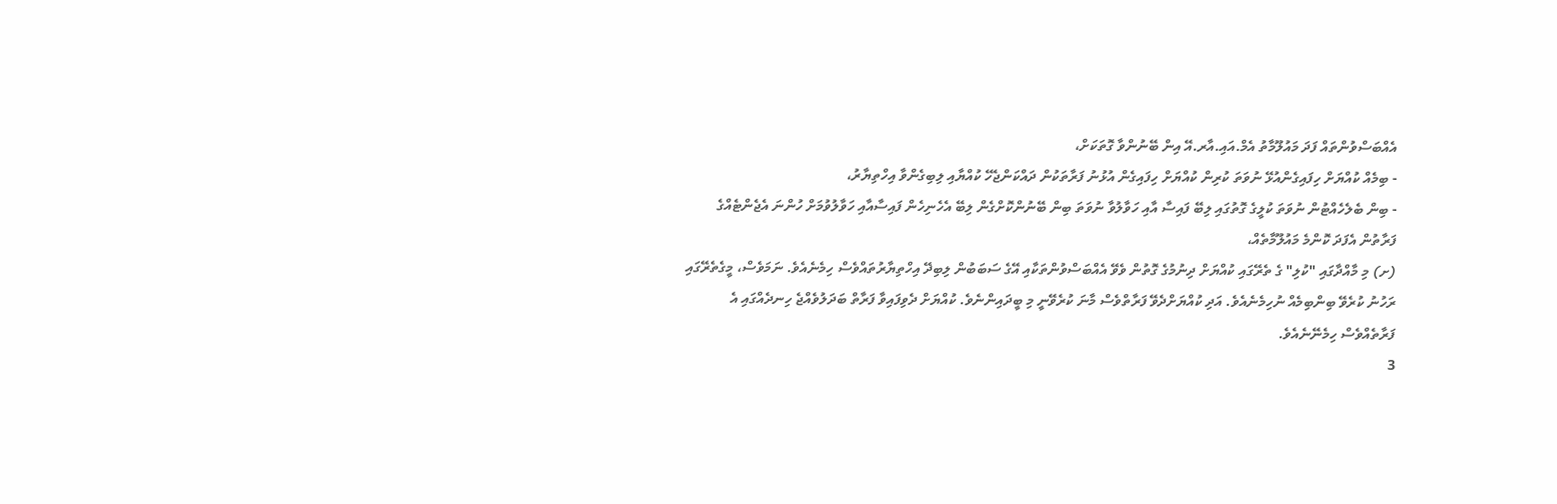އެއްބަސްވުންތައް ފަދަ މައުލޫމާތު އެމް.އައި.އާރ.އޭ އިން ބޭނުންވާ ގޮތަކަށް،
- ބިމެއް ކުއްޔަށް ހިފައިގެންއުޅޭ ނުވަތަ ކުރިން ކުއްޔަށް ހިފައިގެން އުޅުނު ފަރާތަކުން ދައްކަންޖެހޭ ކުއްޔާއި ލިބިގެންވާ އިހްތިޔާރު،
- ބިން ބެލެހެއްޓުން ނުވަތަ ކުލީގެ ގޮތުގައި ލިބޭ ފައިސާ އާއި ހަވާލުވާ ނުވަތަ ބިން ބޭނުންކޮށްގެން ލިބޭ އެހެނިހެން ފައިސާއާއި ހަވާލުވުމަށް ހުންނަ އެޖެންޓެއްގެ ފަރާތުން އެފަދަ ކޮންމެ މައުލޫމާތެއް،
(ށ) މި މާއްދާގައި "ކުލި" ގެ ތެރޭގައި ކުއްޔަށް ދިނުމުގެ ގޮތުން ވެވޭ އެއްބަސްވުންތަކާއި އޭގެ ސަބަބުން ލިބިދޭ އިހްތިޔާރުތައްވެސް ހިމެނެއެވެ. ނަމަވެސް، މީގެތެރޭގައި ރަހުނު ކުރެވޭ ބިންބިމެއް ނުހިމެނެއެވެ. އަދި ކުއްޔަށްދެވޭ ފަރާތްވެސް މާނަ ކުރެވޭނީ މި ބީދައިންނެވެ. ކުއްޔަށް ދެވިފައިވާ ފަރާތް ބަދަލުވެއްޖެ ހިނދެއްގައި އެ ފަރާތެއްވެސް ހިމެނޭނެއެވެ.
3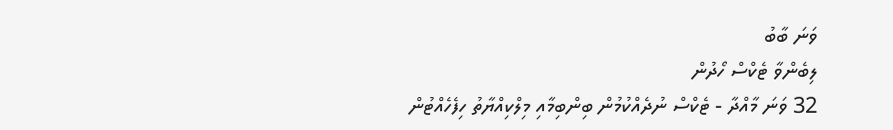ވަނަ ބާބު
ލިބެންވާ ޓެކްސް ހޯދުން
32 ވަނަ މާއްދާ - ޓެކްސް ނުދެއްކުމުން ބިންބިމާއި މިލްކިއްޔާތު ހިފެހެއްޓުން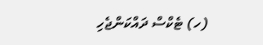(ހ) ޓެކްސް ދައްކަންޖެހި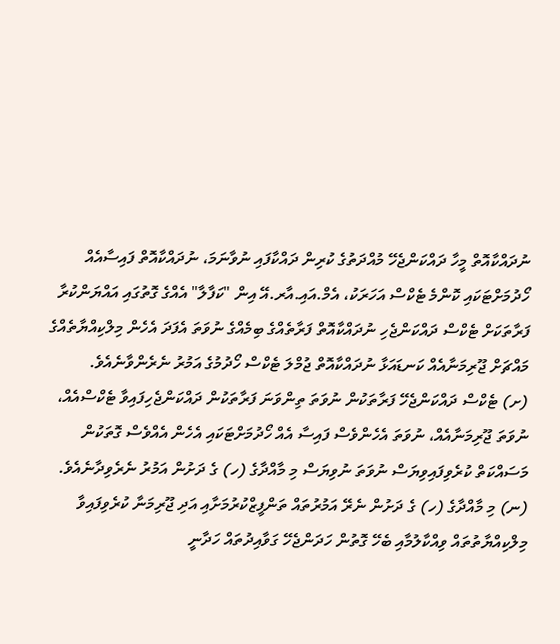ނުދައްކާއޮތް މީހާ ދައްކަންޖެހޭ މުއްދަތުގެ ކުރިން ދައްކާފައި ނުވާނަމަ، ނުދައްކާއޮތް ފައިސާއެއް ހޯދުމަށްޓަކައި ކޮންމެ ޓެކްސް އަހަރަކު، އެމް.އައި.އާރ.އޭ އިން "ކަފާލާ" އެއްގެ ގޮތުގައި އައްޔަންކުރާ ފަރާތަކަށް ޓެކްސް ދައްކަންޖެހި ނުދައްކާއޮތް ފަރާތެއްގެ ބިމެއްގެ ނުވަތަ އެފަދަ އެހެން މިލްކިއްޔާތެއްގެ މައްޗަށް ޖޫރިމަނާއެއް ކަނޑައަޅާ ނުދައްކާއޮތް ޖުމްލަ ޓެކްސް ހޯދުމުގެ އަމުރު ނެރެންވާނެއެވެ.
(ށ) ޓެކްސް ދައްކަންޖެހޭ ފަރާތަކުން ނުވަތަ ތިންވަނަ ފަރާތަކުން ދައްކަންޖެހިފައިވާ ޓެކްސްއެއް، ނުވަތަ ޖޫރިމަނާއެއް، ނުވަތަ އެހެންވެސް ފައިސާ އެއް ހޯދުމަށްޓަކައި އެހެން އެއްވެސް ގޮތަކުން މަސައްކަތް ކުރެވިފައިވިޔަސް ނުވަތަ ނުވިޔަސް މި މާއްދާގެ (ހ) ގެ ދަށުން އަމުރު ނެރެވިދާނެއެވެ.
(ނ) މި މާއްދާގެ (ހ) ގެ ދަށުން ނެރޭ އަމުރުތައް ތަންފީޒްކުރުމަށާއި އަދި ޖޫރިމަނާ ކުރެވިފައިވާ މިލްކިއްޔާތުތައް ވިއްކާލުމާއި ބެހޭ ގޮތުން ހަދަންޖެހޭ ގަވާއިދުތައް ހަދާނީ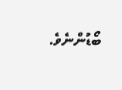ބޯޑުންނެވެ.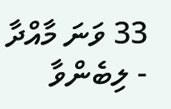33 ވަނަ މާއްދާ - ލިބެންވާ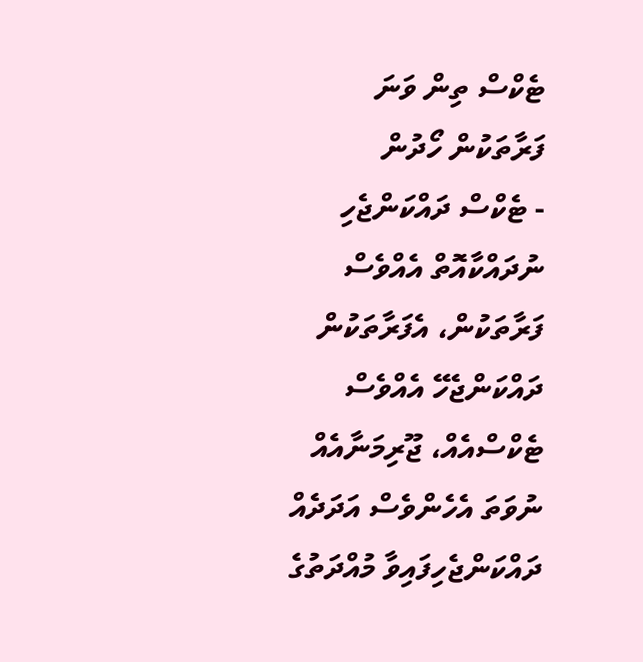ޓެކްސް ތިން ވަނަ ފަރާތަކުން ހޯދުން
- ޓެކްސް ދައްކަންޖެހި ނުދައްކާއޮތް އެއްވެސް ފަރާތަކުން، އެފަރާތަކުން ދައްކަންޖެހޭ އެއްވެސް ޓެކްސްއެއް، ޖޫރިމަނާއެއް ނުވަތަ އެހެންވެސް އަދަދެއް ދައްކަންޖެހިފައިވާ މުއްދަތުގެ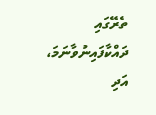ތެރޭގައި ދައްކާފައިނުވާނަމަ، އަދި